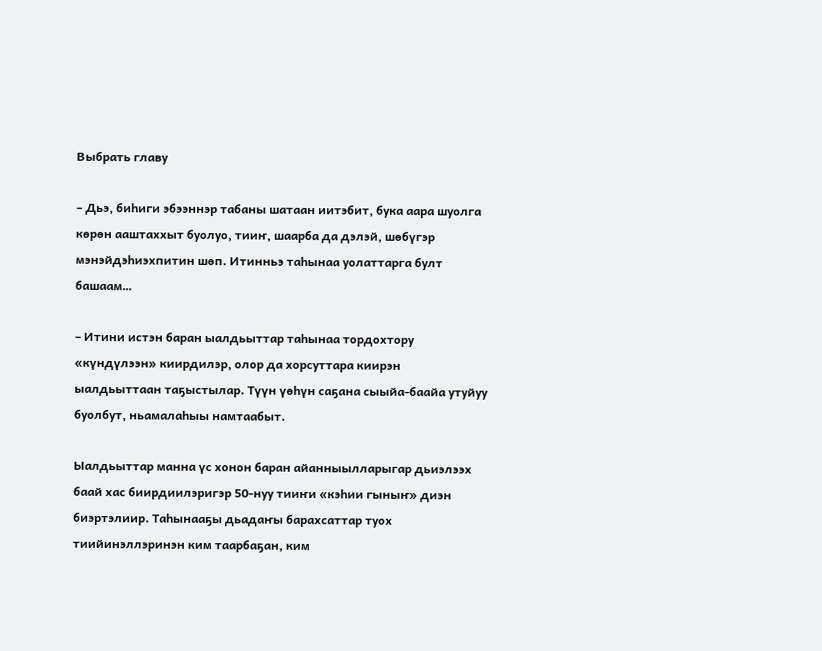Выбрать главу

– Дьэ, биһиги эбээннэр табаны шатаан иитэбит, бука аара шуолга көрөн ааштаххыт буолуо, тииҥ, шаарба да дэлэй, шөбүгэр мэнэйдэһиэхпитин шөп. Итинньэ таһынаа уолаттарга булт башаам…

– Итини истэн баран ыалдьыттар таһынаа тордохтору «күндүлээн» киирдилэр, олор да хорсуттара киирэн ыалдьыттаан таҕыстылар. Түүн үөһүн саҕана сыыйа-баайа утуйуу буолбут, ньамалаһыы намтаабыт.

Ыалдьыттар манна үс хонон баран айанныылларыгар дьиэлээх баай хас биирдиилэригэр 50-нуу тииҥи «кэһии гыныҥ» диэн биэртэлиир. Таһынааҕы дьадаҥы барахсаттар туох тиийинэллэринэн ким таарбаҕан, ким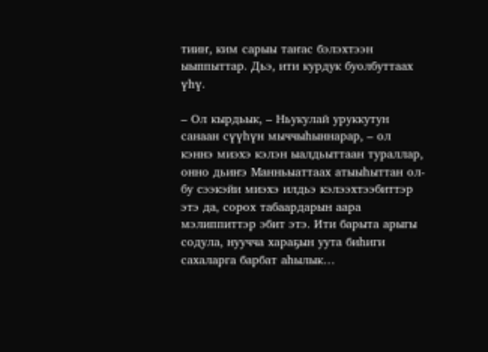тииҥ, ким сарыы таҥас бэлэхтээн ыыппыттар. Дьэ, ити курдук буолбуттаах үһү.

– Ол кырдьык, – Ньукулай уруккутун санаан сүүһүн мыччыһыннарар, – ол кэннэ миэхэ кэлэн ыалдьыттаан тураллар, онно дьиҥэ Манньыаттаах атыыһыттан ол-бу сээкэйи миэхэ илдьэ кэлээхтээбиттэр этэ да, сорох табаардарын аара мэлиппиттэр эбит этэ. Ити барыта арыгы содула, нуучча хараҕын уута биһиги сахаларга барбат аһылык…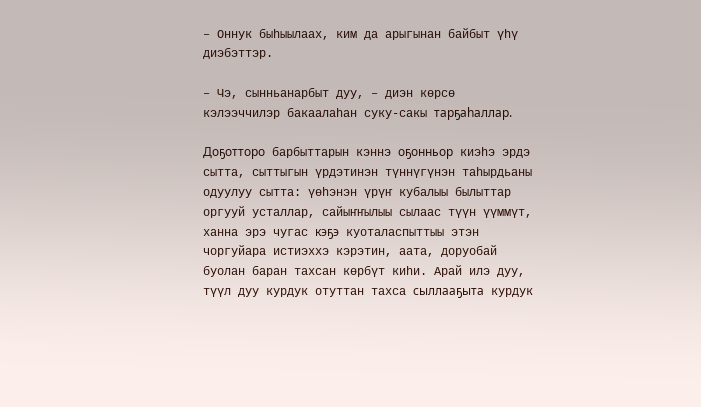– Оннук быһыылаах, ким да арыгынан байбыт үһү диэбэттэр.

– Чэ, сынньанарбыт дуу, – диэн көрсө кэлээччилэр бакаалаһан суку-сакы тарҕаһаллар.

Доҕотторо барбыттарын кэннэ оҕонньор киэһэ эрдэ сытта, сыттыгын үрдэтинэн түннүгүнэн таһырдьаны одуулуу сытта: үөһэнэн үрүҥ кубалыы былыттар оргууй усталлар, сайыҥҥылыы сылаас түүн үүммүт, ханна эрэ чугас кэҕэ куоталаспыттыы этэн чоргуйара истиэххэ кэрэтин, аата, доруобай буолан баран тахсан көрбүт киһи. Арай илэ дуу, түүл дуу курдук отуттан тахса сыллааҕыта курдук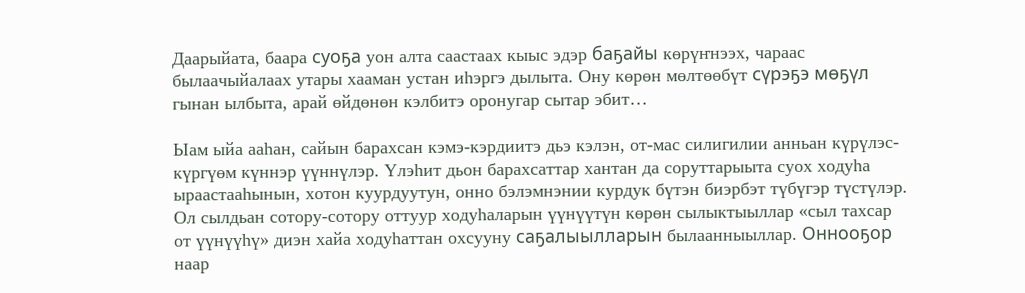Даарыйата, баара суоҕа уон алта саастаах кыыс эдэр баҕайы көрүҥнээх, чараас былаачыйалаах утары хааман устан иһэргэ дылыта. Ону көрөн мөлтөөбүт сүрэҕэ мөҕүл гынан ылбыта, арай өйдөнөн кэлбитэ оронугар сытар эбит…

Ыам ыйа ааһан, сайын барахсан кэмэ-кэрдиитэ дьэ кэлэн, от-мас силигилии анньан күрүлэс-күргүөм күннэр үүннүлэр. Үлэһит дьон барахсаттар хантан да соруттарыыта суох ходуһа ыраастааһынын, хотон куурдуутун, онно бэлэмнэнии курдук бүтэн биэрбэт түбүгэр түстүлэр. Ол сылдьан сотору-сотору оттуур ходуһаларын үүнүүтүн көрөн сылыктыыллар «сыл тахсар от үүнүүһү» диэн хайа ходуһаттан охсууну саҕалыылларын былаанныыллар. Оннооҕор наар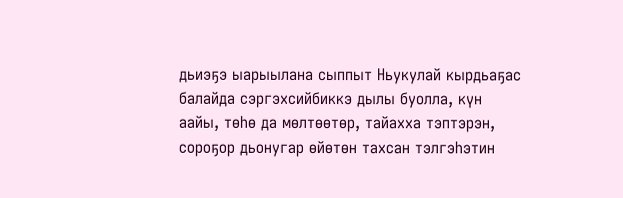дьиэҕэ ыарыылана сыппыт Ньукулай кырдьаҕас балайда сэргэхсийбиккэ дылы буолла, күн аайы, төһө да мөлтөөтөр, тайахха тэптэрэн, сороҕор дьонугар өйөтөн тахсан тэлгэһэтин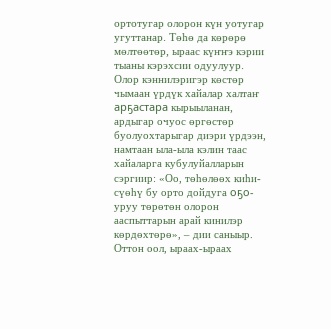ортотугар олорон күн уотугар угуттанар. Төһө да көрөрө мөлтөөтөр, ыраас күҥҥэ кэрии тыаны кэрэхсии одуулуур. Олор кэннилэригэр көстөр чымаан үрдүк хайалар халтаҥ арҕастара кырыыланан, ардыгар очуос өргөстөр буолуохтарыгар диэри үрдээн, намтаан ыла-ыла кэлин таас хайаларга кубулуйалларын сэргиир: «Оо, төһөлөөх киһи-сүөһү бу орто дойдуга оҕо-уруу төрөтөн олорон ааспыттарын арай кинилэр көрдөхтөрө», – дии саныыр. Оттон оол, ыраах-ыраах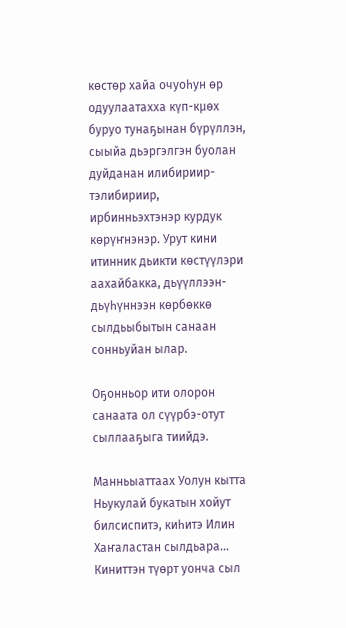көстөр хайа очуоһун өр одуулаатахха күп-кµөх буруо тунаҕынан бүрүллэн, сыыйа дьэргэлгэн буолан дуйданан илибириир-тэлибириир, ирбинньэхтэнэр курдук көрүҥнэнэр. Урут кини итинник дьикти көстүүлэри аахайбакка, дьүүллээн-дьүһүннээн көрбөккө сылдьыбытын санаан сонньуйан ылар.

Оҕонньор ити олорон санаата ол сүүрбэ-отут сыллааҕыга тиийдэ.

Манньыаттаах Уолун кытта Ньукулай букатын хойут билсиспитэ, киһитэ Илин Хаҥаластан сылдьара… Киниттэн түөрт уонча сыл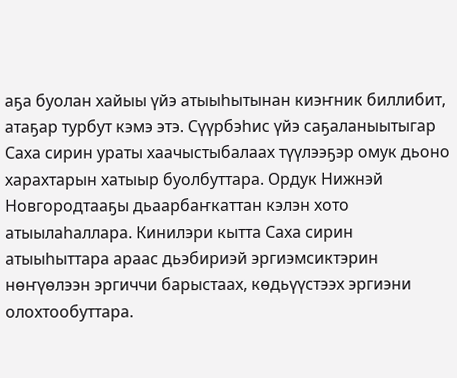аҕа буолан хайыы үйэ атыыһытынан киэҥник биллибит, атаҕар турбут кэмэ этэ. Сүүрбэһис үйэ саҕаланыытыгар Саха сирин ураты хаачыстыбалаах түүлээҕэр омук дьоно харахтарын хатыыр буолбуттара. Ордук Нижнэй Новгородтааҕы дьаарбаҥкаттан кэлэн хото атыылаһаллара. Кинилэри кытта Саха сирин атыыһыттара араас дьэбириэй эргиэмсиктэрин нөҥүөлээн эргиччи барыстаах, көдьүүстээх эргиэни олохтообуттара.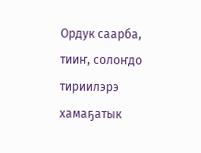Ордук саарба, тииҥ, солоҥдо тириилэрэ хамаҕатык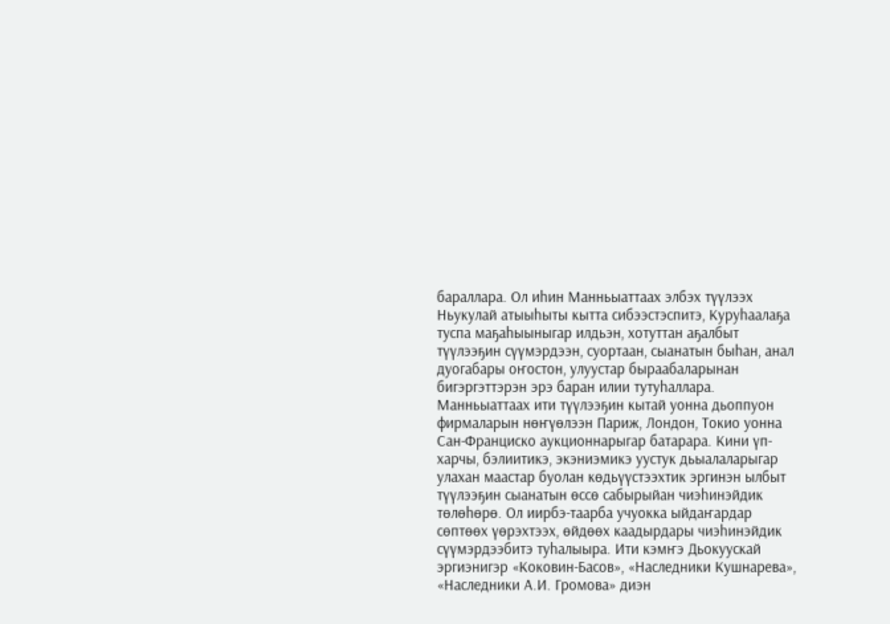бараллара. Ол иһин Манньыаттаах элбэх түүлээх Ньукулай атыыһыты кытта сибээстэспитэ, Куруһаалаҕа туспа маҕаһыыныгар илдьэн, хотуттан аҕалбыт түүлээҕин сүүмэрдээн, суортаан, сыанатын быһан, анал дуогабары оҥостон, улуустар быраабаларынан бигэргэттэрэн эрэ баран илии тутуһаллара. Манньыаттаах ити түүлээҕин кытай уонна дьоппуон фирмаларын нөҥүөлээн Париж, Лондон, Токио уонна Сан-Франциско аукционнарыгар батарара. Кини үп-харчы, бэлиитикэ, экэниэмикэ уустук дьыалаларыгар улахан маастар буолан көдьүүстээхтик эргинэн ылбыт түүлээҕин сыанатын өссө сабырыйан чиэһинэйдик төлөһөрө. Ол иирбэ-таарба учуокка ыйдаҥардар сөптөөх үөрэхтээх, өйдөөх каадырдары чиэһинэйдик сүүмэрдээбитэ туһалыыра. Ити кэмҥэ Дьокуускай эргиэнигэр «Коковин-Басов», «Наследники Кушнарева», «Наследники А.И. Громова» диэн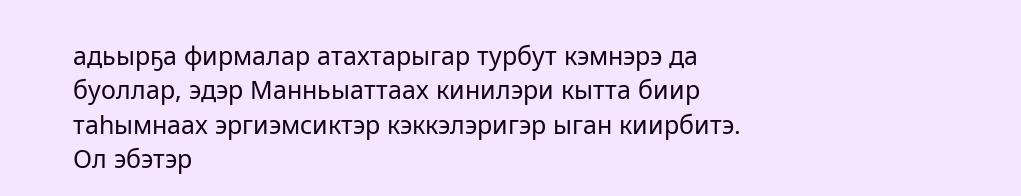адьырҕа фирмалар атахтарыгар турбут кэмнэрэ да буоллар, эдэр Манньыаттаах кинилэри кытта биир таһымнаах эргиэмсиктэр кэккэлэригэр ыган киирбитэ. Ол эбэтэр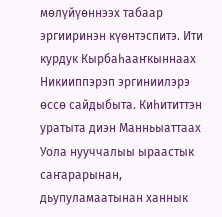мөлүйүөннээх табаар эргииринэн күөнтэспитэ. Ити курдук Кырбаһааҥкыннаах Никииппэрэп эргиниилэрэ өссө сайдыбыта. Киһититтэн уратыта диэн Манньыаттаах Уола нууччалыы ыраастык саҥарарынан, дьупуламаатынан ханнык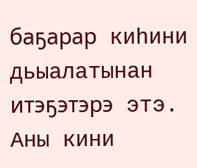баҕарар киһини дьыалатынан итэҕэтэрэ этэ. Аны кини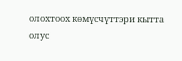олохтоох көмүсчүттэри кытта олус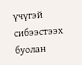үчүгэй сибээстээх буолан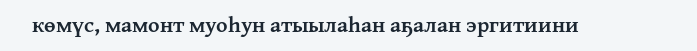көмүс, мамонт муоһун атыылаһан аҕалан эргитиини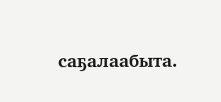саҕалаабыта.